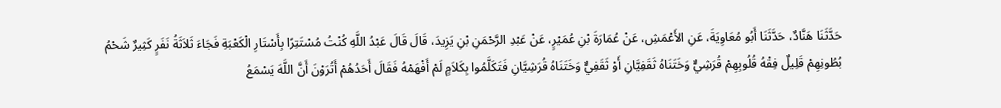حَدَّثَنَا هَنَّادٌ، حَدَّثَنَا أَبُو مُعَاوِيَةَ، عَنِ الأَعْمَشِ، عَنْ عُمَارَةَ بْنِ عُمَيْرٍ، عَنْ عَبْدِ الرَّحْمَنِ بْنِ يَزِيدَ، قَالَ قَالَ عَبْدُ اللَّهِ كُنْتُ مُسْتَتِرًا بِأَسْتَارِ الْكَعْبَةِ فَجَاءَ ثَلاَثَةُ نَفَرٍ كَثِيرٌ شَحْمُ بُطُونِهِمْ قَلِيلٌ فِقْهُ قُلُوبِهِمْ قُرَشِيٌّ وَخَتَنَاهُ ثَقَفِيَّانِ أَوْ ثَقَفِيٌّ وَخَتَنَاهُ قُرَشِيَّانِ فَتَكَلَّمُوا بِكَلاَمٍ لَمْ أَفْهَمْهُ فَقَالَ أَحَدُهُمْ أَتُرَوْنَ أَنَّ اللَّهَ يَسْمَعُ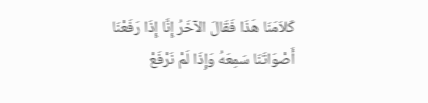كَلاَمَنَا هَذَا فَقَالَ الآخَرُ إِنَّا إِذَا رَفَعْنَا أَصْوَاتَنَا سَمِعَهُ وَإِذَا لَمْ نَرْفَعْ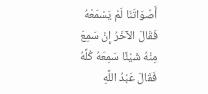أَصْوَاتَنَا لَمْ يَسْمَعْهُ فَقَالَ الآخَرُ إِنْ سَمِعَ مِنْهُ شَيْئًا سَمِعَهُ كُلَّهُ فَقَالَ عَبْدُ اللَّهِ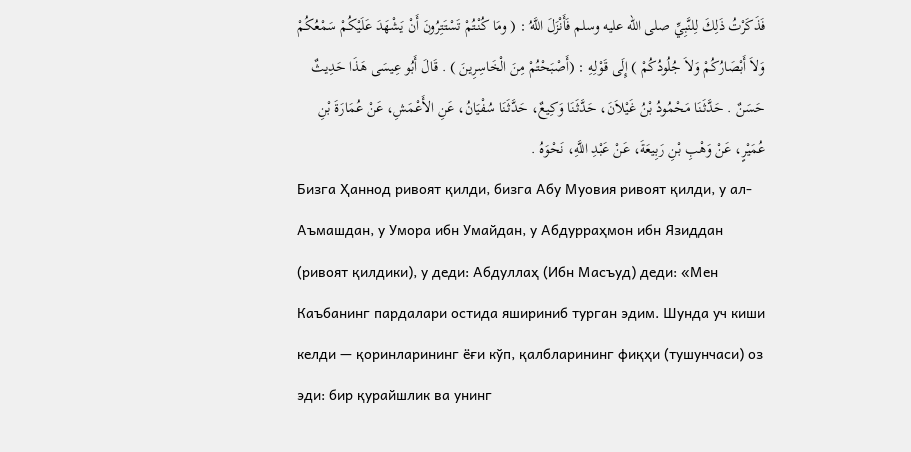فَذَكَرْتُ ذَلِكَ لِلنَّبِيِّ صلى الله عليه وسلم فَأَنْزَلَ اللَّهُ : ( ومَا كُنْتُمْ تَسْتَتِرُونَ أَنْ يَشْهَدَ عَلَيْكُمْ سَمْعُكُمْ وَلاَ أَبْصَارُكُمْ وَلاَ جُلُودُكُمْ ) إِلَى قَوْلِهِ : (أَصْبَحْتُمْ مِنَ الْخَاسِرِينَ ) . قَالَ أَبُو عِيسَى هَذَا حَدِيثٌ حَسَنٌ . حَدَّثَنَا مَحْمُودُ بْنُ غَيْلاَنَ، حَدَّثَنَا وَكِيعٌ، حَدَّثَنَا سُفْيَانُ، عَنِ الأَعْمَشِ، عَنْ عُمَارَةَ بْنِ عُمَيْرٍ، عَنْ وَهْبِ بْنِ رَبِيعَةَ، عَنْ عَبْدِ اللَّهِ، نَحْوَهُ .
Бизга Ҳаннод ривоят қилди, бизга Абу Муовия ривоят қилди, у ал-Аъмашдан, у Умора ибн Умайдан, у Абдурраҳмон ибн Язиддан (ривоят қилдики), у деди: Абдуллаҳ (Ибн Масъуд) деди: «Мен Каъбанинг пардалари остида яшириниб турган эдим. Шунда уч киши келди — қоринларининг ёғи кўп, қалбларининг фиқҳи (тушунчаси) оз эди: бир қурайшлик ва унинг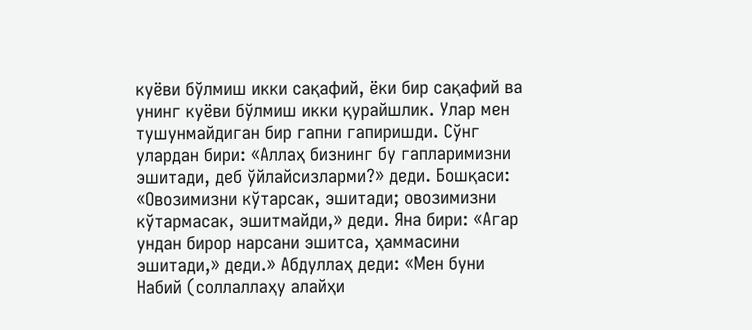куёви бўлмиш икки сақафий, ёки бир сақафий ва унинг куёви бўлмиш икки қурайшлик. Улар мен тушунмайдиган бир гапни гапиришди. Сўнг улардан бири: «Аллаҳ бизнинг бу гапларимизни эшитади, деб ўйлайсизларми?» деди. Бошқаси: «Овозимизни кўтарсак, эшитади; овозимизни кўтармасак, эшитмайди,» деди. Яна бири: «Агар ундан бирор нарсани эшитса, ҳаммасини эшитади,» деди.» Абдуллаҳ деди: «Мен буни Набий (соллаллаҳу алайҳи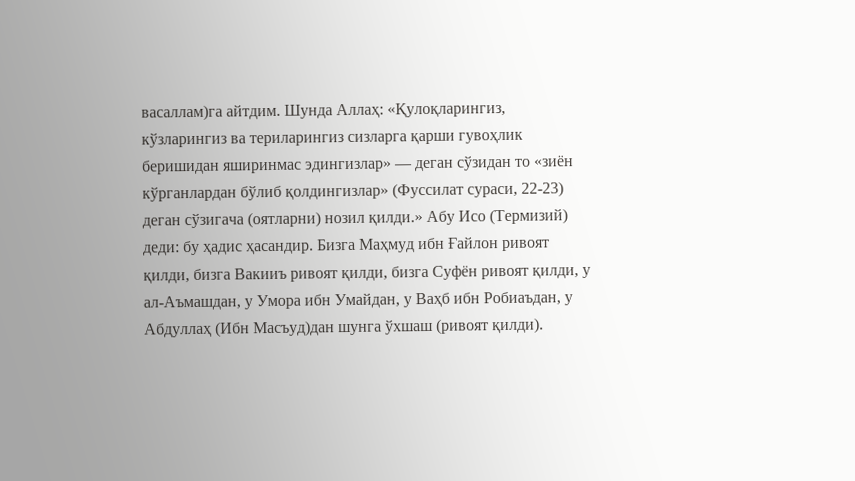васаллам)га айтдим. Шунда Аллаҳ: «Қулоқларингиз, кўзларингиз ва териларингиз сизларга қарши гувоҳлик беришидан яширинмас эдингизлар» — деган сўзидан то «зиён кўрганлардан бўлиб қолдингизлар» (Фуссилат сураси, 22-23) деган сўзигача (оятларни) нозил қилди.» Абу Исо (Термизий) деди: бу ҳадис ҳасандир. Бизга Маҳмуд ибн Ғайлон ривоят қилди, бизга Вакииъ ривоят қилди, бизга Суфён ривоят қилди, у ал-Аъмашдан, у Умора ибн Умайдан, у Ваҳб ибн Робиаъдан, у Абдуллаҳ (Ибн Масъуд)дан шунга ўхшаш (ривоят қилди).